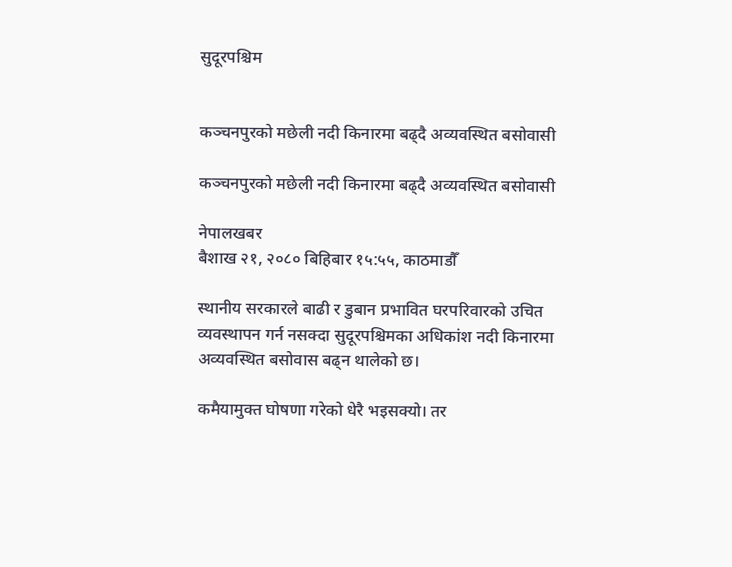सुदूरपश्चिम


कञ्चनपुरको मछेली नदी किनारमा बढ्दै अव्यवस्थित बसोवासी

कञ्चनपुरको मछेली नदी किनारमा बढ्दै अव्यवस्थित बसोवासी

नेपालखबर
बैशाख २१, २०८० बिहिबार १५:५५, काठमाडौँ

स्थानीय सरकारले बाढी र डुबान प्रभावित घरपरिवारको उचित व्यवस्थापन गर्न नसक्दा सुदूरपश्चिमका अधिकांश नदी किनारमा अव्यवस्थित बसोवास बढ्न थालेको छ।

कमैयामुक्त घोषणा गरेको धेरै भइसक्यो। तर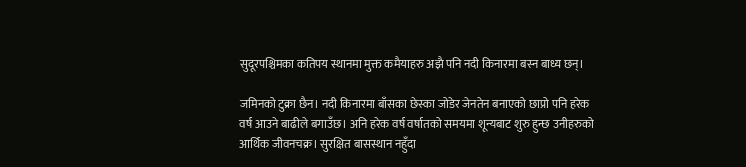सुदूरपश्चिमका कतिपय स्थानमा मुक्त कमैयाहरु अझै पनि नदी किनारमा बस्न बाध्य छन्।

जमिनको टुक्रा छैन। नदी किनारमा बाँसका छेस्का जोडेर जेनतेन बनाएको छाप्रो पनि हरेक वर्ष आउने बाढीले बगाउँछ। अनि हरेक वर्ष वर्षातको समयमा शून्यबाट शुरु हुन्छ उनीहरुको आर्थिक जीवनचक्र। सुरक्षित बासस्थान नहुँदा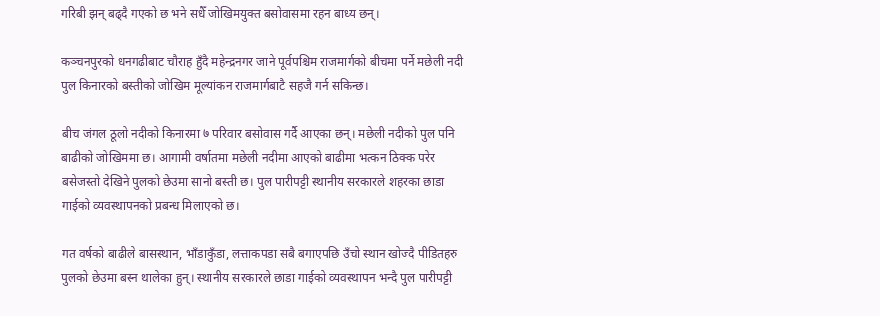गरिबी झन् बढ्दै गएको छ भने सधैँ जोखिमयुक्त बसोवासमा रहन बाध्य छन्।

कञ्चनपुरको धनगढीबाट चौराह हुँदै महेन्द्रनगर जाने पूर्वपश्चिम राजमार्गको बीचमा पर्ने मछेली नदी पुल किनारको बस्तीको जोखिम मूल्यांकन राजमार्गबाटै सहजै गर्न सकिन्छ।

बीच जंगल ठूलो नदीको किनारमा ७ परिवार बसोवास गर्दै आएका छन्। मछेली नदीको पुल पनि बाढीको जोखिममा छ। आगामी वर्षातमा मछेली नदीमा आएको बाढीमा भत्कन ठिक्क परेर बसेजस्तो देखिने पुलको छेउमा सानो बस्ती छ। पुल पारीपट्टी स्थानीय सरकारले शहरका छाडा गाईको व्यवस्थापनको प्रबन्ध मिलाएको छ।

गत वर्षको बाढीले बासस्थान, भाँडाकुँडा, लत्ताकपडा सबै बगाएपछि उँचो स्थान खोज्दै पीडितहरु पुलको छेउमा बस्न थालेका हुन्। स्थानीय सरकारले छाडा गाईको व्यवस्थापन भन्दै पुल पारीपट्टी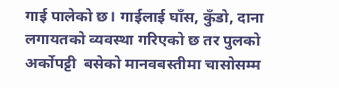गाई पालेको छ। गाईलाई घाँस, कुँडो, दाना लगायतको व्यवस्था गरिएको छ तर पुलको अर्कोपट्टी  बसेको मानवबस्तीमा चासोसम्म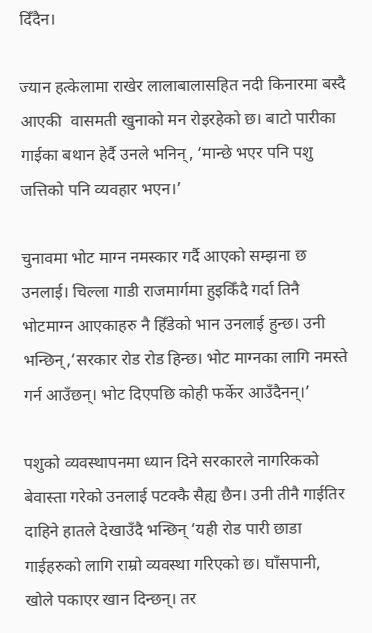दिँदैन।

ज्यान हत्केलामा राखेर लालाबालासहित नदी किनारमा बस्दै आएकी  वासमती खुनाको मन रोइरहेको छ। बाटो पारीका गाईका बथान हेर्दै उनले भनिन्, ‘मान्छे भएर पनि पशु जत्तिको पनि व्यवहार भएन।’

चुनावमा भोट माग्न नमस्कार गर्दै आएको सम्झना छ उनलाई। चिल्ला गाडी राजमार्गमा हुइकिँदै गर्दा तिनै भोटमाग्न आएकाहरु नै हिँडेको भान उनलाई हुन्छ। उनी भन्छिन्,‘सरकार रोड रोड हिन्छ। भोट माग्नका लागि नमस्ते गर्न आउँछन्। भोट दिएपछि कोही फर्केर आउँदैनन्।’

पशुको व्यवस्थापनमा ध्यान दिने सरकारले नागरिकको बेवास्ता गरेको उनलाई पटक्कै सैह्य छैन। उनी तीनै गाईतिर दाहिने हातले देखाउँदै भन्छिन् ‘यही रोड पारी छाडा गाईहरुको लागि राम्रो व्यवस्था गरिएको छ। घाँसपानी, खोले पकाएर खान दिन्छन्। तर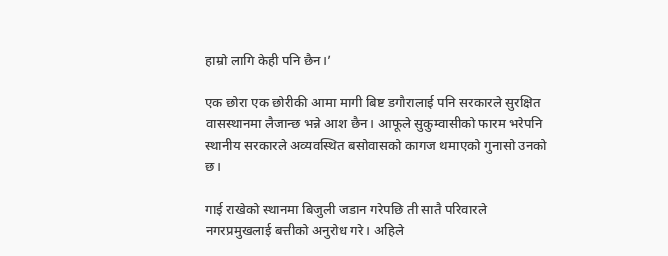हाम्रो लागि केही पनि छैन।’

एक छोरा एक छोरीकी आमा मागी बिष्ट डगौरालाई पनि सरकारले सुरक्षित वासस्थानमा लैजान्छ भन्ने आश छैन। आफूले सुकुम्वासीको फारम भरेपनि स्थानीय सरकारले अव्यवस्थित बसोवासको कागज थमाएको गुनासो उनको छ।

गाई राखेको स्थानमा बिजुली जडान गरेपछि ती सातै परिवारले नगरप्रमुखलाई बत्तीको अनुरोध गरे। अहिले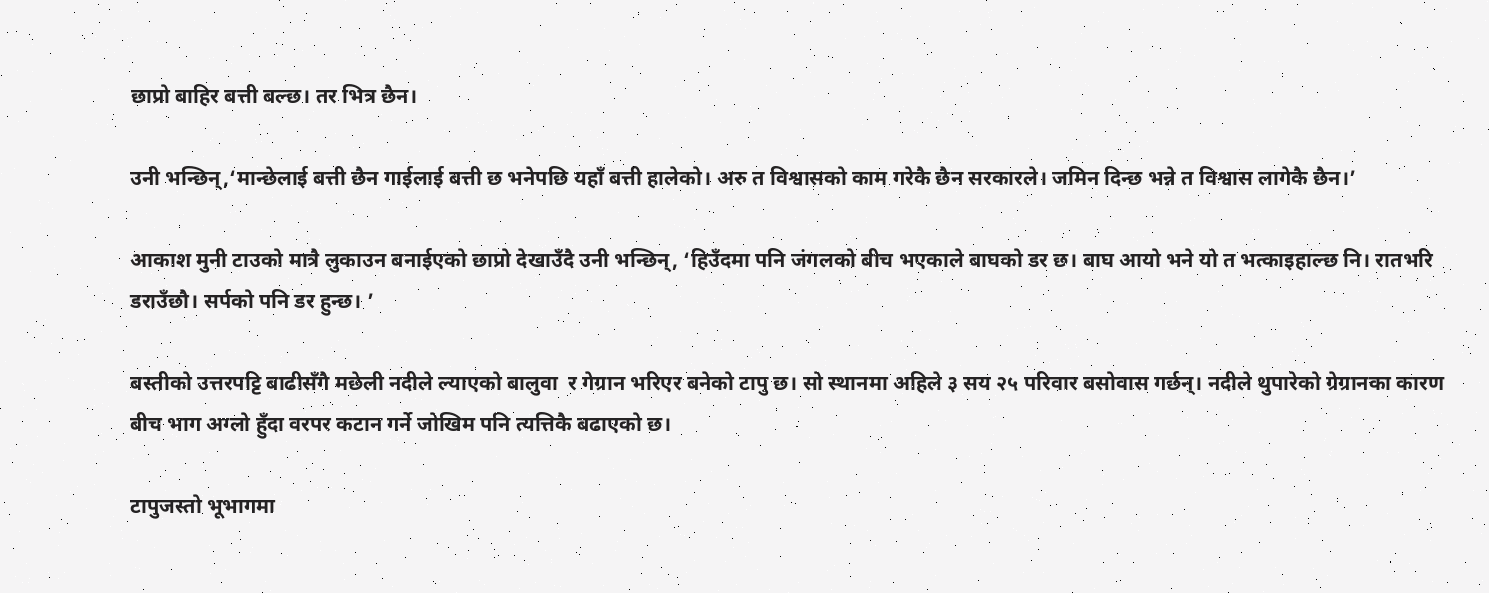छाप्रो बाहिर बत्ती बल्छ। तर भित्र छैन।

उनी भन्छिन्,‘मान्छेलाई बत्ती छैन गाईलाई बत्ती छ भनेपछि यहाँ बत्ती हालेको। अरु त विश्वासको काम गरेकै छैन सरकारले। जमिन दिन्छ भन्ने त विश्वास लागेकै छैन।’

आकाश मुनी टाउको मात्रै लुकाउन बनाईएको छाप्रो देखाउँदै उनी भन्छिन्, ‘हिउँदमा पनि जंगलको बीच भएकाले बाघको डर छ। बाघ आयो भने यो त भत्काइहाल्छ नि। रातभरि डराउँछौ। सर्पको पनि डर हुन्छ। ’

बस्तीको उत्तरपट्टि बाढीसँगै मछेली नदीले ल्याएको बालुवा  र गेग्रान भरिएर बनेको टापु छ। सो स्थानमा अहिले ३ सय २५ परिवार बसोवास गर्छन्। नदीले थुपारेको ग्रेग्रानका कारण बीच भाग अग्लो हुँदा वरपर कटान गर्ने जोखिम पनि त्यत्तिकै बढाएको छ।

टापुजस्तो भूभागमा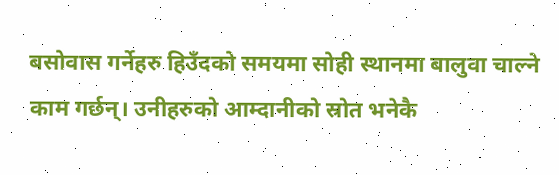बसोवास गर्नेहरु हिउँदको समयमा सोही स्थानमा बालुवा चाल्ने काम गर्छन्। उनीहरुको आम्दानीको स्रोत भनेकै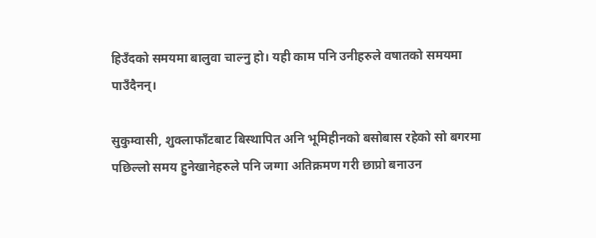हिउँदको समयमा बालुवा चाल्नु हो। यही काम पनि उनीहरुले वषातको समयमा पाउँदैनन्।

सुकुम्वासी, शुक्लाफाँटबाट बिस्थापित अनि भूमिहीनको बसोबास रहेको सो बगरमा पछिल्लो समय हुनेखानेहरुले पनि जग्गा अतिक्रमण गरी छाप्रो बनाउन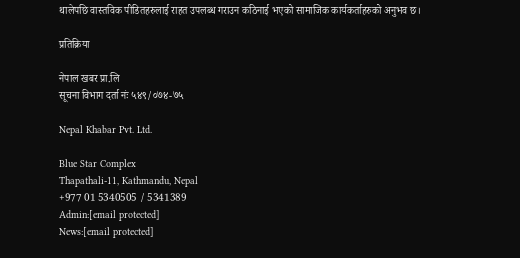थालेपछि वास्तविक पीडितहरुलाई राहत उपलब्ध गराउन कठिनाई भएको सामाजिक कार्यकर्ताहरुको अनुभव छ।

प्रतिक्रिया

नेपाल खबर प्रा.लि
सूचना विभाग दर्ता नंः ५४९/०७४-७५

Nepal Khabar Pvt. Ltd.

Blue Star Complex
Thapathali-11, Kathmandu, Nepal
+977 01 5340505 / 5341389
Admin:[email protected]
News:[email protected]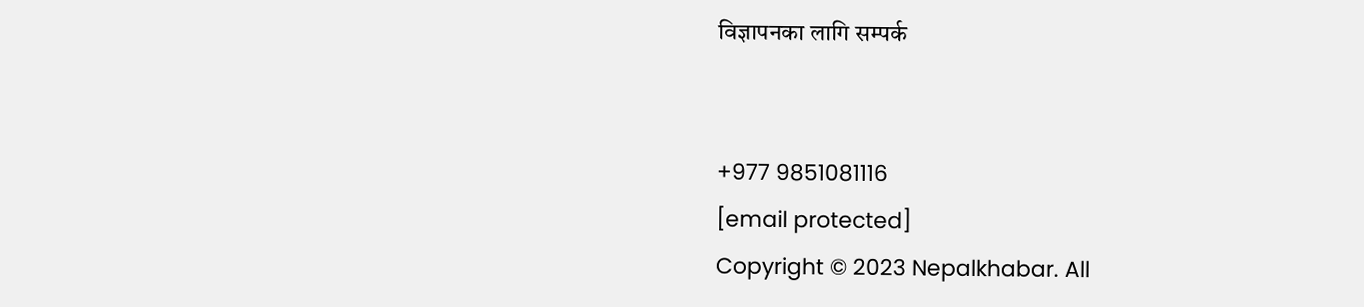विज्ञापनका लागि सम्पर्क


+977 9851081116
[email protected]
Copyright © 2023 Nepalkhabar. All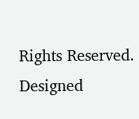Rights Reserved. Designed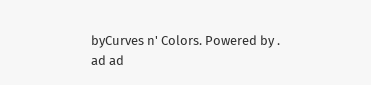byCurves n' Colors. Powered by .
ad ad